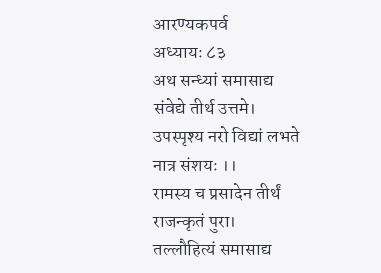आरण्यकपर्व
अध्यायः ८३
अथ सन्ध्यां समासाद्य संवेद्ये तीर्थ उत्तमे।
उपस्पृश्य नरो विद्यां लभते नात्र संशयः ।।
रामस्य च प्रसादेन तीर्थं राजन्कृतं पुरा।
तल्लौहित्यं समासाद्य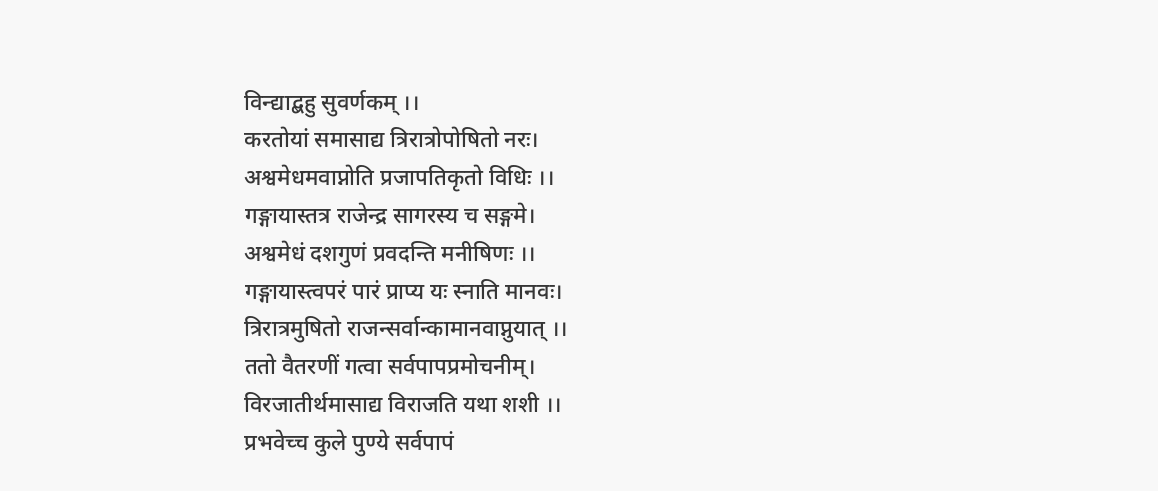विन्द्याद्बहु सुवर्णकम् ।।
करतोयां समासाद्य त्रिरात्रोपोषितो नरः।
अश्वमेधमवाप्नोति प्रजापतिकृतो विधिः ।।
गङ्गायास्तत्र राजेन्द्र सागरस्य च सङ्गमे।
अश्वमेधं दशगुणं प्रवदन्ति मनीषिणः ।।
गङ्गायास्त्वपरं पारं प्राप्य यः स्नाति मानवः।
त्रिरात्रमुषितो राजन्सर्वान्कामानवाप्नुयात् ।।
ततो वैतरणीं गत्वा सर्वपापप्रमोचनीम्।
विरजातीर्थमासाद्य विराजति यथा शशी ।।
प्रभवेच्च कुले पुण्ये सर्वपापं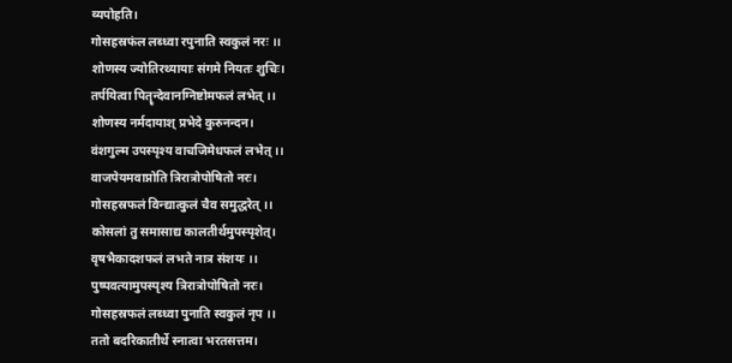व्यपोहति।
गोसहस्रफंल लब्ध्वा रपुनाति स्वकुलं नरः ।।
शोणस्य ज्योतिरथ्यायाः संगमे नियतः शुचिः।
तर्पयित्वा पितॄन्देवानग्निष्टोमफलं लभेत् ।।
शोणस्य नर्मदायाश् प्रभेदे कुरुनन्दन।
वंशगुल्म उपस्पृश्य वाचजिमेधफलं लभेत् ।।
वाजपेयमवाप्नोति त्रिरात्रोपोषितो नरः।
गोसहस्रफलं विन्द्यात्कुलं चैव समुद्धरेत् ।।
कोसलां तु समासाद्य कालतीर्थमुपस्पृशेत्।
वृषभैकादशफलं लभते नात्र संशयः ।।
पुष्पवत्यामुपस्पृश्य त्रिरात्रोपोषितो नरः।
गोसहस्रफलं लब्ध्वा पुनाति स्वकुलं नृप ।।
ततो बदरिकातीर्थे स्नात्वा भरतसत्तम।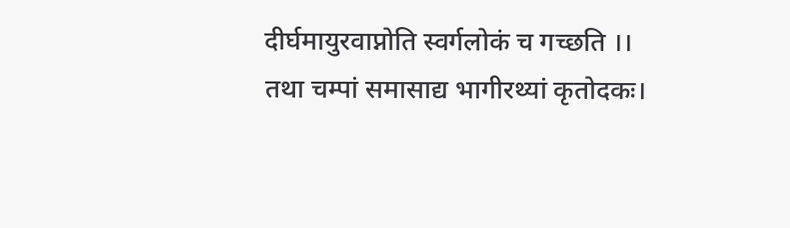दीर्घमायुरवाप्नोति स्वर्गलोकं च गच्छति ।।
तथा चम्पां समासाद्य भागीरथ्यां कृतोदकः।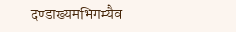दण्डाख्यमभिगम्यैव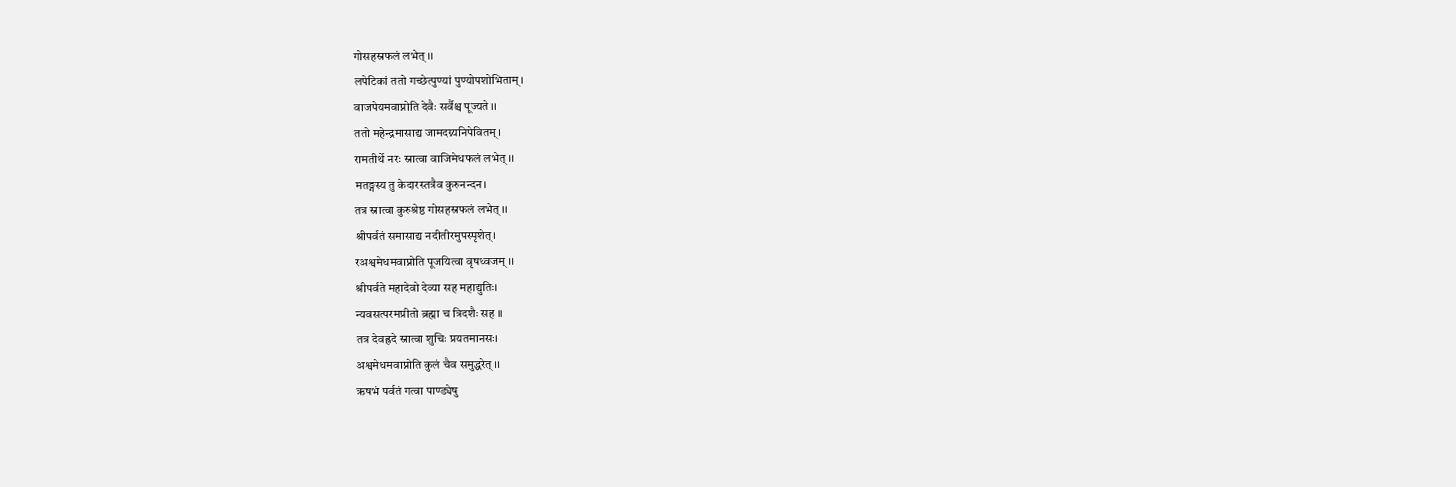गोसहस्रफलं लभेत् ।।
लपेटिकां ततो गच्छेत्पुण्यां पुण्योपशोभिताम्।
वाजपेयमवाप्नोति देवैः सर्वैश्च पूज्यते ।।
ततो महेन्द्रमासाद्य जामदग्न्यनिपेवितम्।
रामतीर्थे नरः स्नात्वा वाजिमेधफलं लभेत् ।।
मतङ्गस्य तु केदारस्तत्रैव कुरुनन्दन।
तत्र स्नात्वा कुरुश्रेष्ठ गोसहस्रफलं लभेत् ।।
श्रीपर्वतं समासाद्य नदीतीरमुपस्पृशेत्।
रअश्वमेधमवाप्नोति पूजयित्वा वृषध्वजम् ।।
श्रीपर्वते महादेवो देव्या सह महाद्युतिः।
न्यवसत्परमप्रीतो ब्रह्मा च त्रिदशैः सह ।।
तत्र देवह्रदे स्नात्वा शुचिः प्रयतमानसः।
अश्वमेधमवाप्नोति कुलं चैव समुद्धरेत् ।।
ऋषभं पर्वतं गत्वा पाण्ड्येषु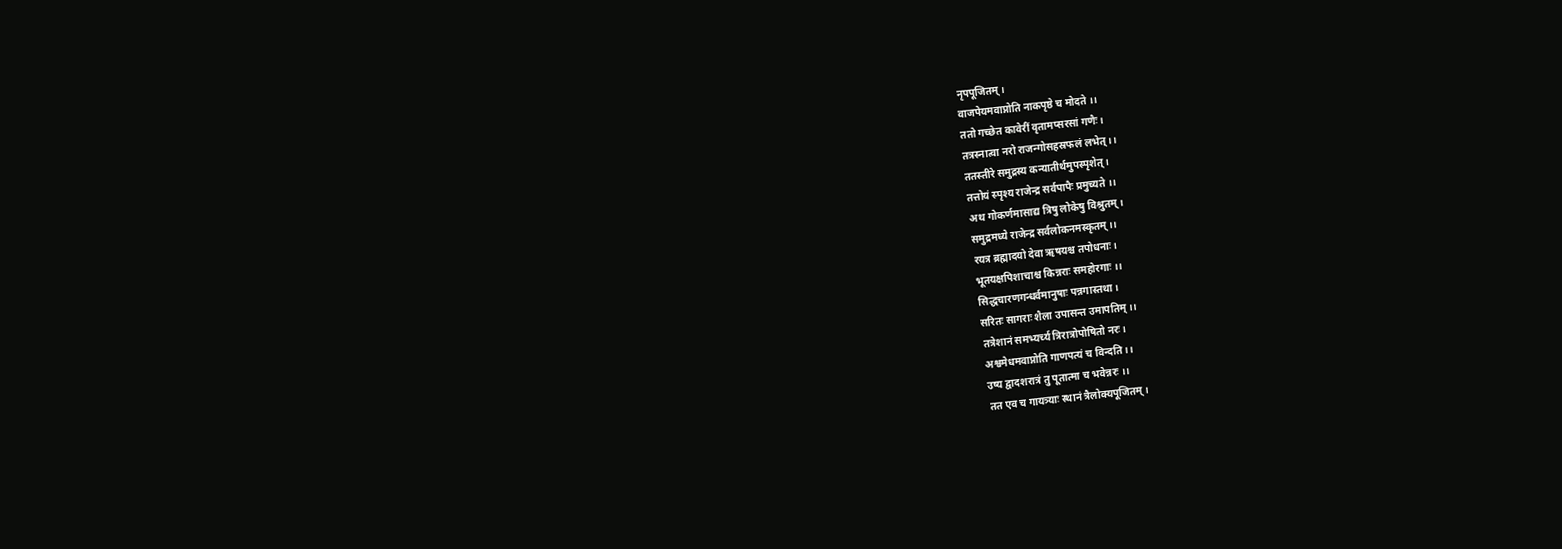नृपपूजितम्।
वाजपेयमवाप्नोति नाकपृष्ठे च मोदते ।।
ततो गच्छेत कावेरीं वृतामप्सरसां गणैः।
तत्रस्नात्वा नरो राजन्गोसहस्रफलं लभेत् ।।
ततस्तीरे समुद्रस्य कन्यातीर्थमुपस्पृशेत्।
तत्तोयं स्पृश्य राजेन्द्र सर्वपापैः प्रमुच्यते ।।
अथ गोकर्णमासाद्य त्रिषु लोकेषु विश्रुतम्।
समुद्रमध्ये राजेन्द्र सर्वलोकनमस्कृतम् ।।
रयत्र ब्रह्मादयो देवा ऋषयश्च तपोधनाः।
भूतयक्षपिशाचाश्च किन्नराः समहोरगाः ।।
सिद्धचारणगन्धर्वमानुषाः पन्नगास्तथा।
सरितः सागराः शैला उपासन्त उमापतिम् ।।
तत्रेशानं समभ्यर्च्य त्रिरात्रोपोषितो नरः।
अश्वमेधमवाप्नोति गाणपत्यं च विन्दति ।।
उष्य द्वादशरात्रं तु पूतात्मा च भवेन्नरः ।।
तत एव च गायत्र्याः स्थानं त्रैलोक्यपूजितम्।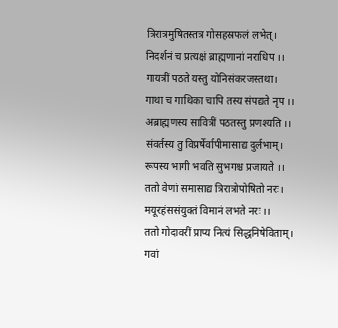त्रिरात्रमुषितस्तत्र गोसहस्रफलं लभेत्।
निदर्शनं च प्रत्यक्षं ब्राह्मणानां नराधिप ।।
गायत्रीं पठते यस्तु योनिसंकरजस्तथा।
गाथा च गाथिका चापि तस्य संपद्यते नृप ।।
अब्राह्मणस्य सावित्रीं पठतस्तु प्रणश्यति ।।
संवर्तस्य तु विप्रर्षेर्वापीमासाद्य दुर्लभाम्।
रूपस्य भागी भवति सुभगश्च प्रजायते ।।
ततो वेणां समासाद्य त्रिरात्रोपोषितो नरः।
मयूरहंससंयुक्तं विमानं लभते नरः ।।
ततो गोदावरीं प्राप्य नित्यं सिद्धनिषेविताम्।
गवां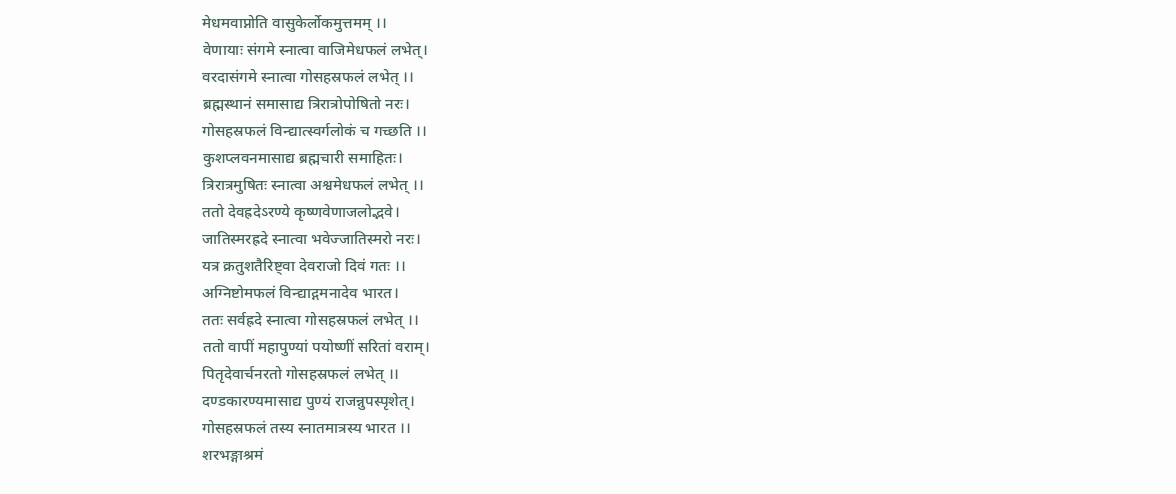मेधमवाप्नोति वासुकेर्लोकमुत्तमम् ।।
वेणायाः संगमे स्नात्वा वाजिमेधफलं लभेत्।
वरदासंगमे स्नात्वा गोसहस्रफलं लभेत् ।।
ब्रह्मस्थानं समासाद्य त्रिरात्रोपोषितो नरः।
गोसहस्रफलं विन्द्यात्स्वर्गलोकं च गच्छति ।।
कुशप्लवनमासाद्य ब्रह्मचारी समाहितः।
त्रिरात्रमुषितः स्नात्वा अश्वमेधफलं लभेत् ।।
ततो देवह्रदेऽरण्ये कृष्णवेणाजलोद्भवे।
जातिस्मरह्रदे स्नात्वा भवेज्जातिस्मरो नरः।
यत्र क्रतुशतैरिष्ट्वा देवराजो दिवं गतः ।।
अग्निष्टोमफलं विन्द्याद्गमनादेव भारत।
ततः सर्वह्रदे स्नात्वा गोसहस्रफलं लभेत् ।।
ततो वापीं महापुण्यां पयोष्णीं सरितां वराम्।
पितृदेवार्चनरतो गोसहस्रफलं लभेत् ।।
दण्डकारण्यमासाद्य पुण्यं राजन्नुपस्पृशेत्।
गोसहस्रफलं तस्य स्नातमात्रस्य भारत ।।
शरभङ्गाश्रमं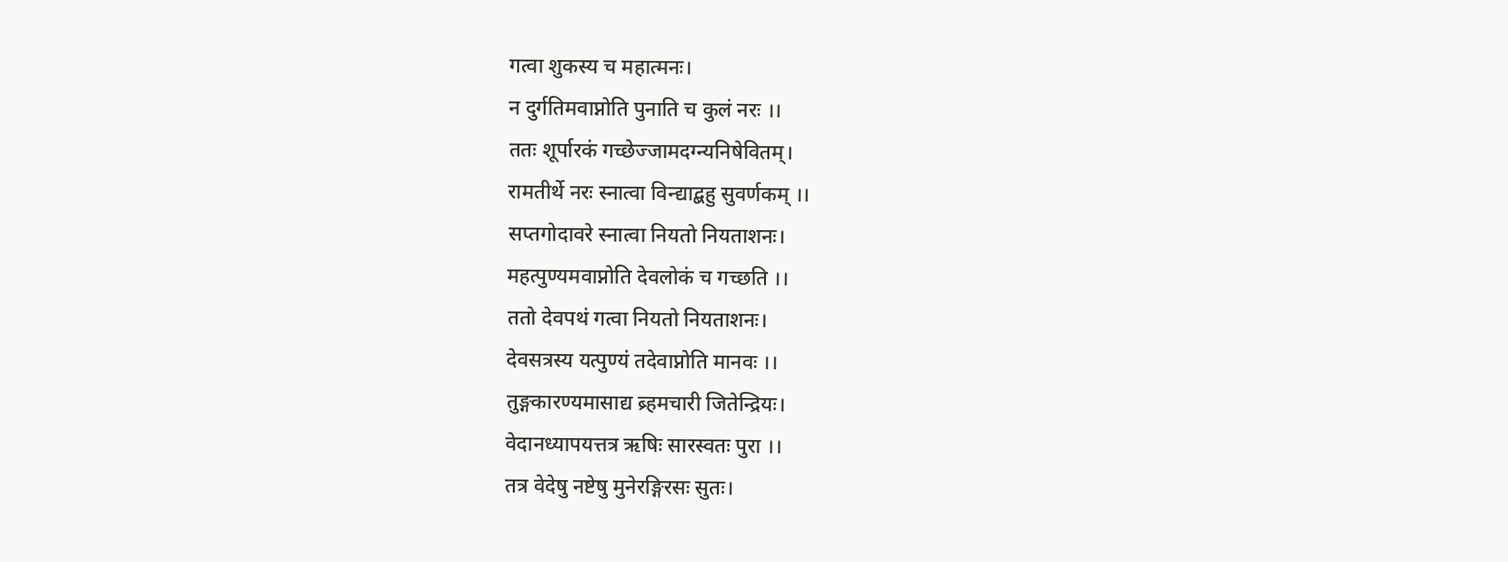गत्वा शुकस्य च महात्मनः।
न दुर्गतिमवाप्नोति पुनाति च कुलं नरः ।।
ततः शूर्पारकं गच्छेज्जामदग्न्यनिषेवितम्।
रामतीर्थे नरः स्नात्वा विन्द्याद्बहु सुवर्णकम् ।।
सप्तगोदावरे स्नात्वा नियतो नियताशनः।
महत्पुण्यमवाप्नोति देवलोकं च गच्छति ।।
ततो देवपथं गत्वा नियतो नियताशनः।
देवसत्रस्य यत्पुण्यं तदेवाप्नोति मानवः ।।
तुङ्गकारण्यमासाद्य ब्र्हमचारी जितेन्द्रियः।
वेदानध्यापयत्तत्र ऋषिः सारस्वतः पुरा ।।
तत्र वेदेषु नष्टेषु मुनेरङ्गिरसः सुतः।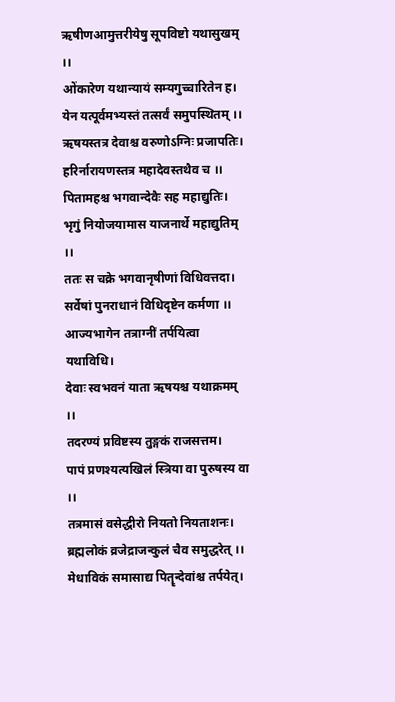ऋषीणआमुत्तरीयेषु सूपविष्टो यथासुखम् ।।
ओंकारेण यथान्यायं सम्यगुच्चारितेन ह।
येन यत्पूर्वमभ्यस्तं तत्सर्वं समुपस्थितम् ।।
ऋषयस्तत्र देवाश्च वरुणोऽग्निः प्रजापतिः।
हरिर्नारायणस्तत्र महादेवस्तथैव च ।।
पितामहश्च भगवान्देवैः सह महाद्युतिः।
भृगुं नियोजयामास याजनार्थे महाद्युतिम् ।।
ततः स चक्रे भगवानृषीणां विधिवत्तदा।
सर्वेषां पुनराधानं विधिदृष्टेन कर्मणा ।।
आज्यभागेन तत्राग्नीं तर्पयित्वा यथाविधि।
देवाः स्वभवनं याता ऋषयश्च यथाक्रमम् ।।
तदरण्यं प्रविष्टस्य तुङ्गकं राजसत्तम।
पापं प्रणश्यत्यखिलं स्त्रिया वा पुरुषस्य वा ।।
तत्रमासं वसेद्धीरो नियतो नियताशनः।
ब्रह्मलोकं व्रजेद्राजन्कुलं चैव समुद्धरेत् ।।
मेधाविकं समासाद्य पितॄन्देवांश्च तर्पयेत्।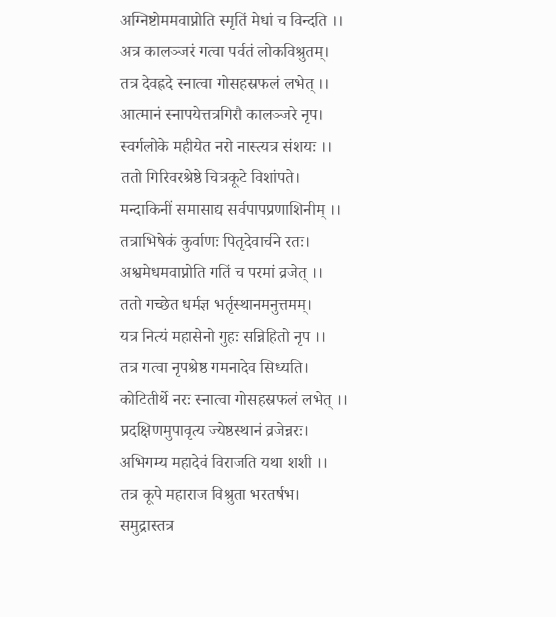अग्निष्टोममवाप्नोति स्मृतिं मेधां च विन्दति ।।
अत्र कालञ्जरं गत्वा पर्वतं लोकविश्रुतम्।
तत्र देवह्रदे स्नात्वा गोसहस्रफलं लभेत् ।।
आत्मानं स्नापयेत्तत्रगिरौ कालञ्जरे नृप।
स्वर्गलोके महीयेत नरो नास्त्यत्र संशयः ।।
ततो गिरिवरश्रेष्ठे चित्रकूटे विशांपते।
मन्दाकिनीं समासाद्य सर्वपापप्रणाशिनीम् ।।
तत्राभिषेकं कुर्वाणः पितृदेवार्चने रतः।
अश्वमेधमवाप्नोति गतिं च परमां व्रजेत् ।।
ततो गच्छेत धर्मज्ञ भर्तृस्थानमनुत्तमम्।
यत्र नित्यं महासेनो गुहः सन्निहितो नृप ।।
तत्र गत्वा नृपश्रेष्ठ गमनादेव सिध्यति।
कोटितीर्थे नरः स्नात्वा गोसहस्रफलं लभेत् ।।
प्रदक्षिणमुपावृत्य ज्येष्ठस्थानं व्रजेन्नरः।
अभिगम्य महादेवं विराजति यथा शशी ।।
तत्र कूपे महाराज विश्रुता भरतर्षभ।
समुद्रास्तत्र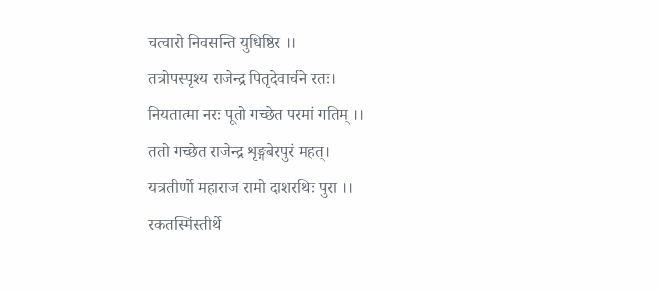चत्वारो निवसन्ति युधिष्ठिर ।।
तत्रोपस्पृश्य राजेन्द्र पितृदेवार्चने रतः।
नियतात्मा नरः पूतो गच्छेत परमां गतिम् ।।
ततो गच्छेत राजेन्द्र शृङ्गबेरपुरं महत्।
यत्रतीर्णो महाराज रामो दाशरथिः पुरा ।।
रकतस्मिंस्तीर्थे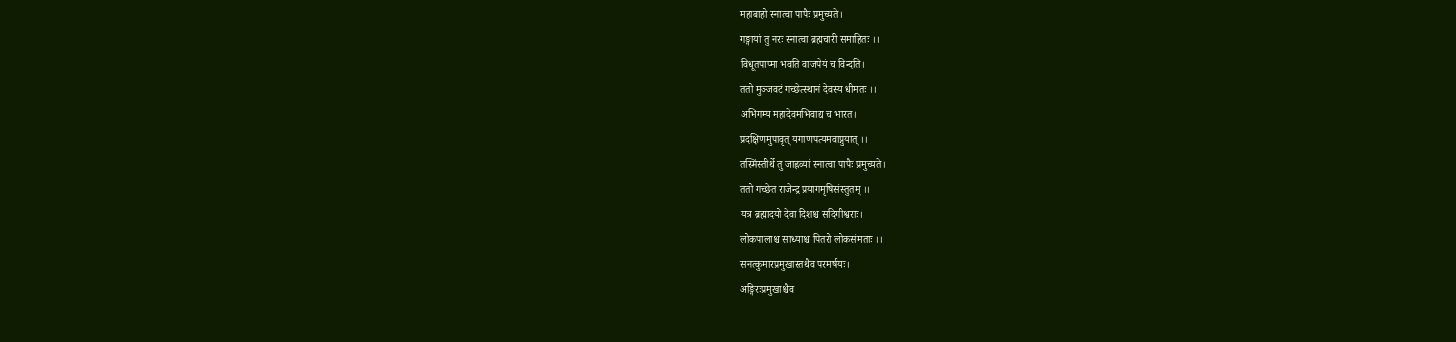महाबाहो स्नात्वा पापैः प्रमुच्यते।
गङ्गायां तु नरः स्नात्वा ब्रह्मचारी समाहितः ।।
विधूतपाप्मा भवति वाजपेयं च विन्दति।
ततो मुञ्जवटं गच्छेत्स्थानं देवस्य धीमतः ।।
अभिगम्य महादेवमभिवाद्य च भारत।
प्रदक्षिणमुपावृत् यगाणपत्यमवाप्नुयात् ।।
तस्मिंस्तीर्थे तु जाह्नव्यां स्नात्वा पापैः प्रमुच्यते।
ततो गच्छेत राजेन्द्र प्रयागमृषिसंस्तुतम् ।।
यत्र ब्रह्मादयो देवा दिशश्च सदिगीश्वराः।
लोकपालाश्च साध्याश्च पितरो लोकसंमताः ।।
सनत्कुमारप्रमुखास्तथैव परमर्षयः।
अङ्गिरःप्रमुखाश्चैव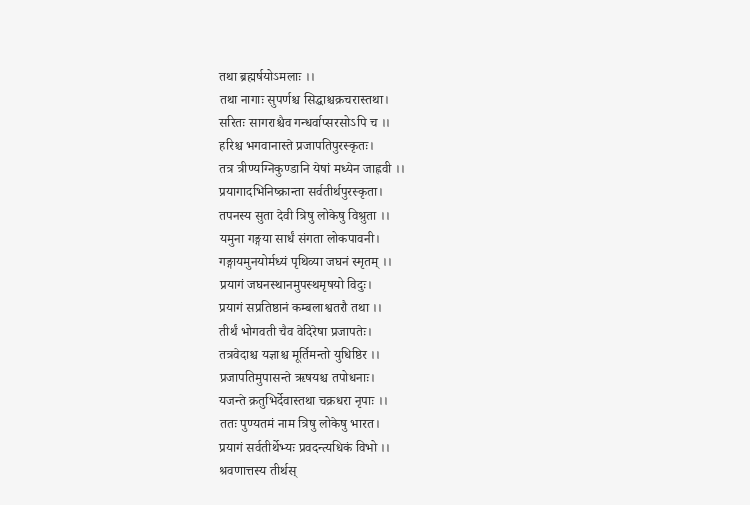तथा ब्रह्मर्षयोऽमलाः ।।
तथा नागाः सुपर्णश्च सिद्धाश्चक्रचरास्तथा।
सरितः सागराश्चैव गन्धर्वाप्सरसोऽपि च ।।
हरिश्च भगवानास्ते प्रजापतिपुरस्कृतः।
तत्र त्रीण्यग्निकुण्डानि येषां मध्येन जाह्नवी ।।
प्रयागादभिनिष्क्रान्ता सर्वतीर्थपुरस्कृता।
तपनस्य सुता देवी त्रिषु लोकेषु विश्रुता ।।
यमुना गङ्गया सार्धं संगता लोकपावनी।
गङ्गायमुनयोर्मध्यं पृथिव्या जघनं स्मृतम् ।।
प्रयागं जघनस्थानमुपस्थमृषयो विदुः।
प्रयागं सप्रतिष्ठानं कम्बलाश्वतरौ तथा ।।
तीर्थं भोगवती चैव वेदिरेषा प्रजापतेः।
तत्रवेदाश्च यज्ञाश्च मूर्तिमन्तो युधिष्ठिर ।।
प्रजापतिमुपासन्ते ऋषयश्च तपोधनाः।
यजन्ते क्रतुभिर्देवास्तथा चक्रधरा नृपाः ।।
ततः पुण्यतमं नाम त्रिषु लोकेषु भारत।
प्रयागं सर्वतीर्थेभ्यः प्रवदन्त्यधिकं विभो ।।
श्रवणात्तस्य तीर्थस्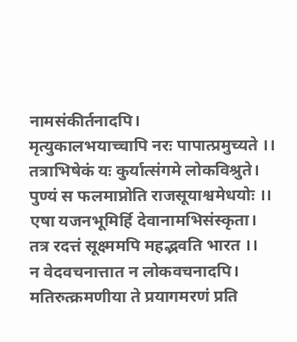नामसंकीर्तनादपि।
मृत्युकालभयाच्चापि नरः पापात्प्रमुच्यते ।।
तत्राभिषेकं यः कुर्यात्संगमे लोकविश्रुते।
पुण्यं स फलमाप्नोति राजसूयाश्वमेधयोः ।।
एषा यजनभूमिर्हि देवानामभिसंस्कृता।
तत्र रदत्तं सूक्ष्ममपि महद्भवति भारत ।।
न वेदवचनात्तात न लोकवचनादपि।
मतिरुत्क्रमणीया ते प्रयागमरणं प्रति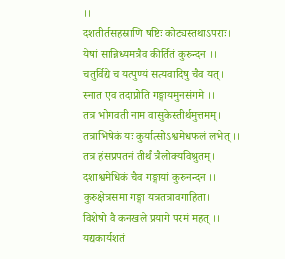।।
दशतीर्तसहस्राणि षष्टिः कोट्यस्तथाऽपराः।
येषां सान्निध्यमत्रैव कीर्तितं कुरुन्दन ।।
चतुर्विद्ये च यत्पुण्यं सत्यवादिषु चैव यत्।
स्नात एव तदाप्नोति गङ्गायमुनसंगमे ।।
तत्र भोगवती नाम वासुकेस्तीर्थमुत्तमम्।
तत्राभिषेकं यः कुर्यात्सोऽश्वमेधफलं लभेत् ।।
तत्र हंसप्रपतनं तीर्थं त्रैलोक्यविश्रुतम्।
दशाश्वमेधिकं चैव गङ्गायां कुरुनन्दन ।।
कुरुक्षेत्रसमा गङ्गा यत्रतत्रावगाहिता।
विशेषो वै कनखले प्रयागे परमं महत् ।।
यद्यकार्यशतं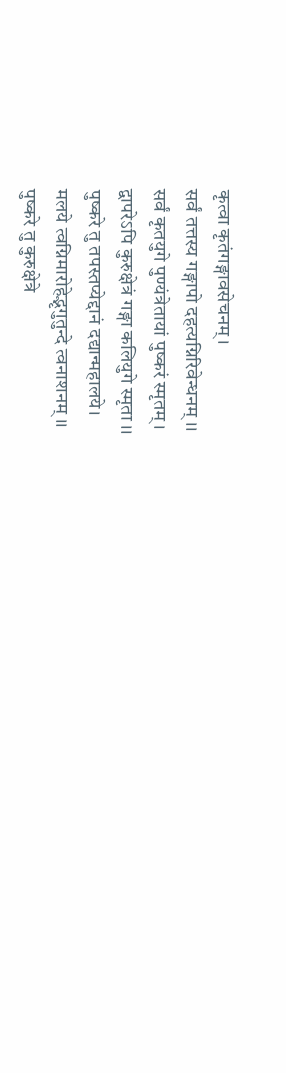कृत्वा कृतंगङ्गावसेचनम्।
सर्वं तत्तस्य गङ्गापो दहत्यग्निरिवेन्धनम् ।।
सर्वं कृतयुगे पुण्यंत्रेतायां पुष्करं स्मृतम्।
द्वापरेऽपि कुरुक्षेत्रं गङ्गा कलियुगे स्मृता ।।
पुष्करे तु तपस्तप्येद्दानं दद्यान्महालये।
मलये त्वग्निमारोहेद्भृगुतुन्दे त्वनाशनम् ।।
पुष्करे तु कुरुक्षेत्रे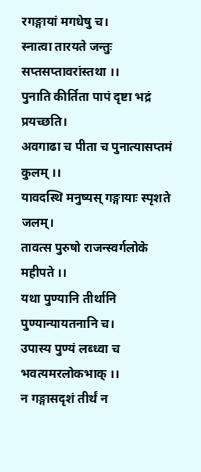रगङ्गायां मगधेषु च।
स्नात्वा तारयते जन्तुः सप्तसप्तावरांस्तथा ।।
पुनाति कीर्तिता पापं दृष्टा भद्रं प्रयच्छति।
अवगाढा च पीता च पुनात्यासप्तमं कुलम् ।।
यावदस्थि मनुष्यस् गङ्गायाः स्पृशते जलम्।
तावत्स पुरुषो राजन्स्वर्गलोके महीपते ।।
यथा पुण्यानि तीर्थानि पुण्यान्यायतनानि च।
उपास्य पुण्यं लब्ध्वा च भवत्यमरलोकभाक् ।।
न गङ्गासदृशं तीर्थं न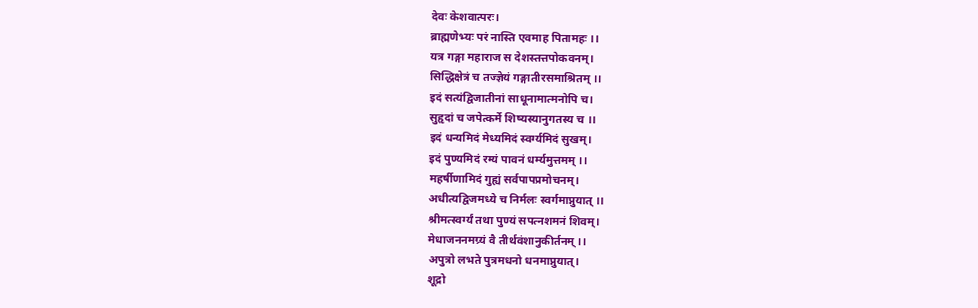देवः केशवात्परः।
ब्राह्मणेभ्यः परं नास्ति एवमाह पितामहः ।।
यत्र गङ्गा महाराज स देशस्तत्तपोकवनम्।
सिद्धिक्षेत्रं च तज्ज्ञेयं गङ्गातीरसमाश्रितम् ।।
इदं सत्यंद्विजातीनां साधूनामात्मनोपि च।
सुहृदां च जपेत्कर्मे शिष्यस्यानुगतस्य च ।।
इदं धन्यमिदं मेध्यमिदं स्वर्ग्यमिदं सुखम्।
इदं पुण्यमिदं रम्यं पावनं धर्म्यमुत्तमम् ।।
महर्षीणामिदं गुह्यं सर्वपापप्रमोचनम्।
अधीत्यद्विजमध्ये च निर्मलः स्वर्गमाप्नुयात् ।।
श्रीमत्स्वर्ग्यं तथा पुण्यं सपत्नशमनं शिवम्।
मेधाजननमग्र्यं वै तीर्थवंशानुकीर्तनम् ।।
अपुत्रो लभते पुत्रमधनो धनमाप्नुयात्।
शूद्रो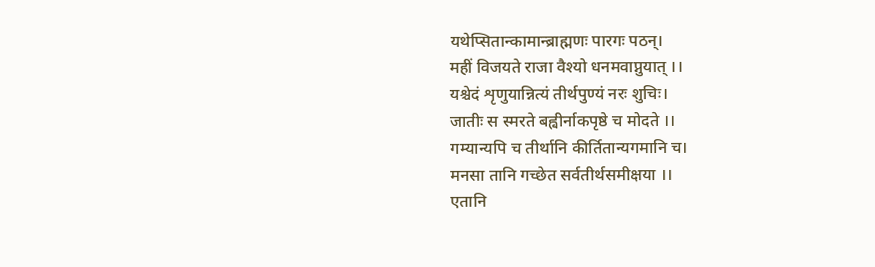यथेप्सितान्कामान्ब्राह्मणः पारगः पठन्।
महीं विजयते राजा वैश्यो धनमवाप्नुयात् ।।
यश्चेदं शृणुयान्नित्यं तीर्थपुण्यं नरः शुचिः।
जातीः स स्मरते बह्वीर्नाकपृष्ठे च मोदते ।।
गम्यान्यपि च तीर्थानि कीर्तितान्यगमानि च।
मनसा तानि गच्छेत सर्वतीर्थसमीक्षया ।।
एतानि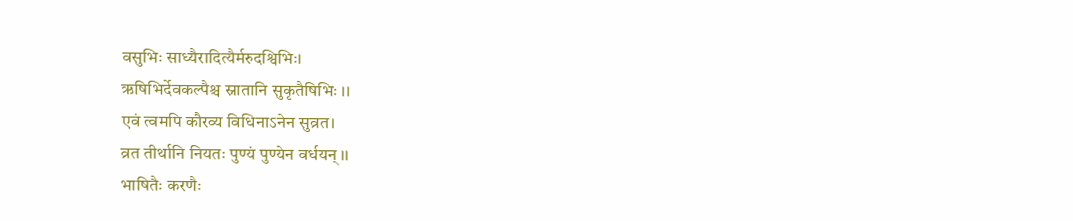वसुभिः साध्यैरादित्यैर्मरुदश्विभिः।
ऋषिभिर्देवकल्पैश्च स्नातानि सुकृतैषिभिः ।।
एवं त्वमपि कौरव्य विधिनाऽनेन सुव्रत।
व्रत तीर्थानि नियतः पुण्यं पुण्येन वर्धयन् ।।
भाषितैः करणैः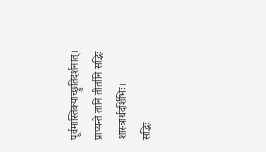पूर्वमास्तिक्याच्छ्रुतिदर्शनात्।
प्राप्यन्ते तानि तीर्तानि सद्भिः शास्त्रार्थदर्शिभिः।
सद्भिः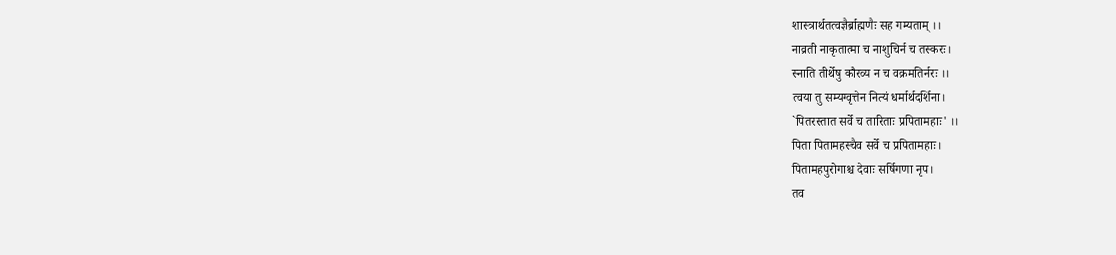शास्त्रार्थतत्वज्ञैर्ब्राह्मणैः सह गम्यताम् ।।
नाव्रती नाकृतात्मा च नाशुचिर्न च तस्करः।
स्नाति तीर्थेषु कौरव्य न च वक्रमतिर्नरः ।।
त्वया तु सम्यग्वृत्तेन नित्यं धर्मार्थदर्शिना।
`पितरस्तात सर्वे च तारिताः प्रपितामहाः' ।।
पिता पितामहस्चैव सर्वे च प्रपितामहाः।
पितामहपुरोगाश्च देवाः सर्षिगणा नृप।
तव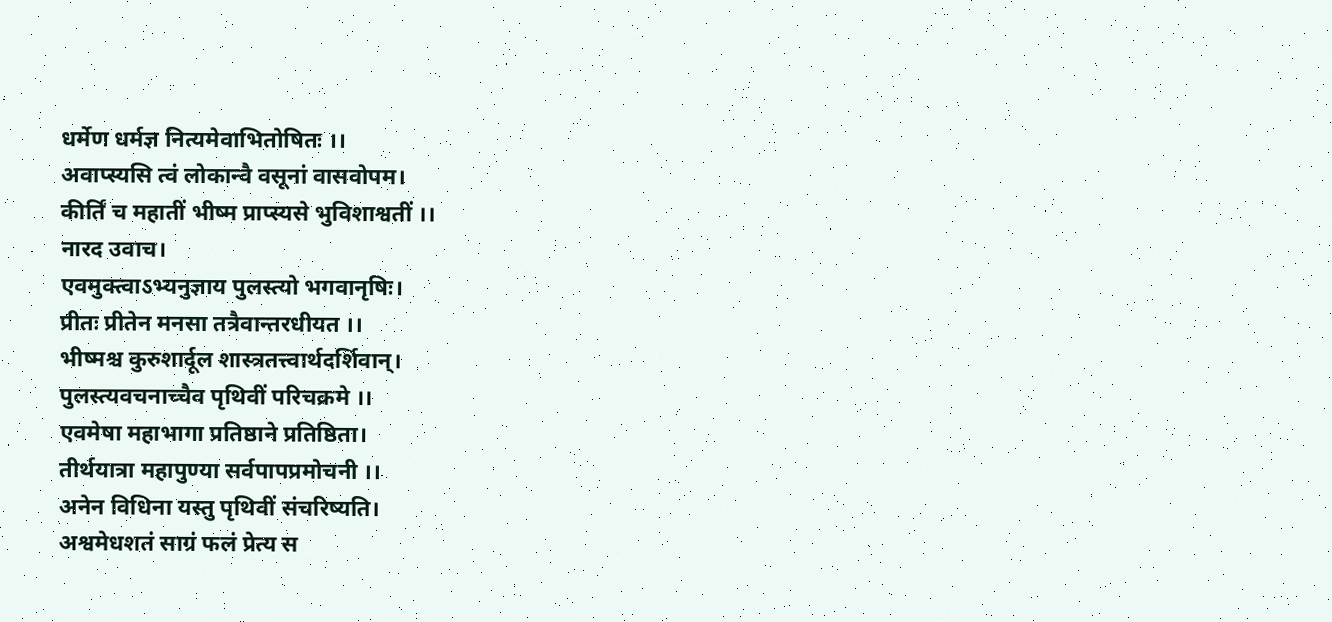धर्मेण धर्मज्ञ नित्यमेवाभितोषितः ।।
अवाप्स्यसि त्वं लोकान्वै वसूनां वासवोपम।
कीर्तिं च महातीं भीष्म प्राप्स्यसे भुविशाश्वतीं ।।
नारद उवाच।
एवमुक्त्वाऽभ्यनुज्ञाय पुलस्त्यो भगवानृषिः।
प्रीतः प्रीतेन मनसा तत्रैवान्तरधीयत ।।
भीष्मश्च कुरुशार्दूल शास्त्रतत्त्वार्थदर्शिवान्।
पुलस्त्यवचनाच्चैव पृथिवीं परिचक्रमे ।।
एवमेषा महाभागा प्रतिष्ठाने प्रतिष्ठिता।
तीर्थयात्रा महापुण्या सर्वपापप्रमोचनी ।।
अनेन विधिना यस्तु पृथिवीं संचरिष्यति।
अश्वमेधशतं साग्रं फलं प्रेत्य स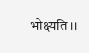भोक्ष्यति ।।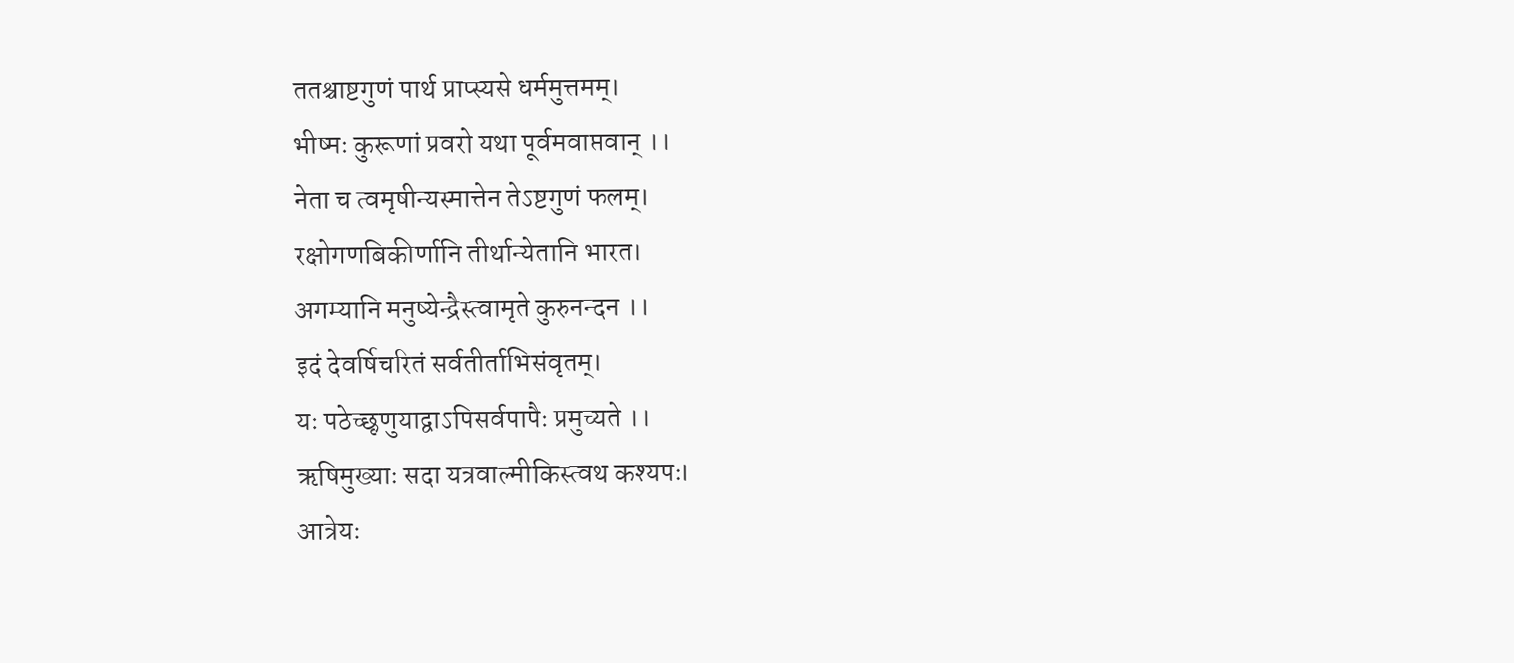ततश्चाष्टगुणं पार्थ प्राप्स्यसे धर्ममुत्तमम्।
भीष्मः कुरूणां प्रवरो यथा पूर्वमवाप्तवान् ।।
नेता च त्वमृषीन्यस्मात्तेन तेऽष्टगुणं फलम्।
रक्षोगणबिकीर्णानि तीर्थान्येतानि भारत।
अगम्यानि मनुष्येन्द्रैस्त्वामृते कुरुनन्दन ।।
इदं देवर्षिचरितं सर्वतीर्ताभिसंवृतम्।
यः पठेच्छृणुयाद्वाऽपिसर्वपापैः प्रमुच्यते ।।
ऋषिमुख्याः सदा यत्रवाल्मीकिस्त्वथ कश्यपः।
आत्रेयः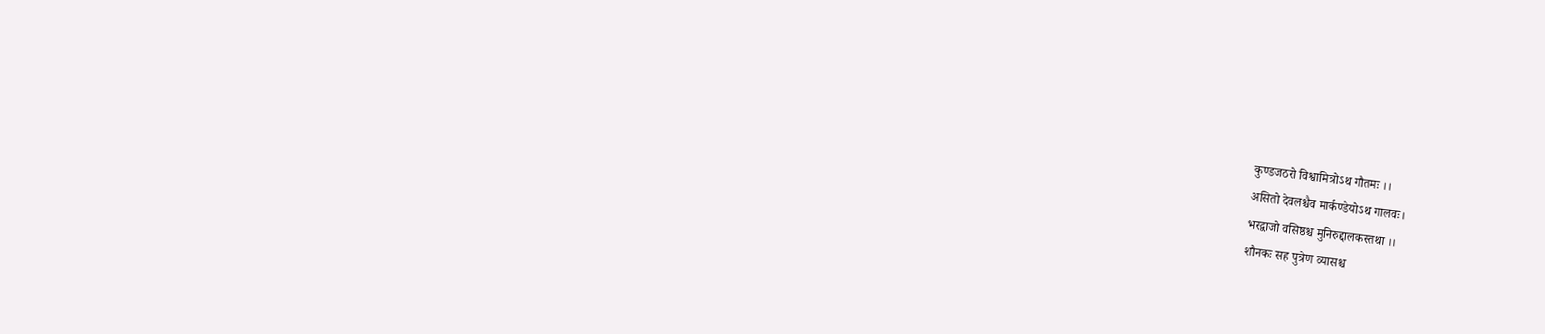कुण्डजठरो विश्वामित्रोऽथ गौतमः ।।
असितो देवलश्चैव मार्कण्डेयोऽथ गालवः।
भरद्वाजो वसिष्ठश्च मुनिरुद्दालकस्तथा ।।
शौनकः सह पुत्रेण व्यासश्च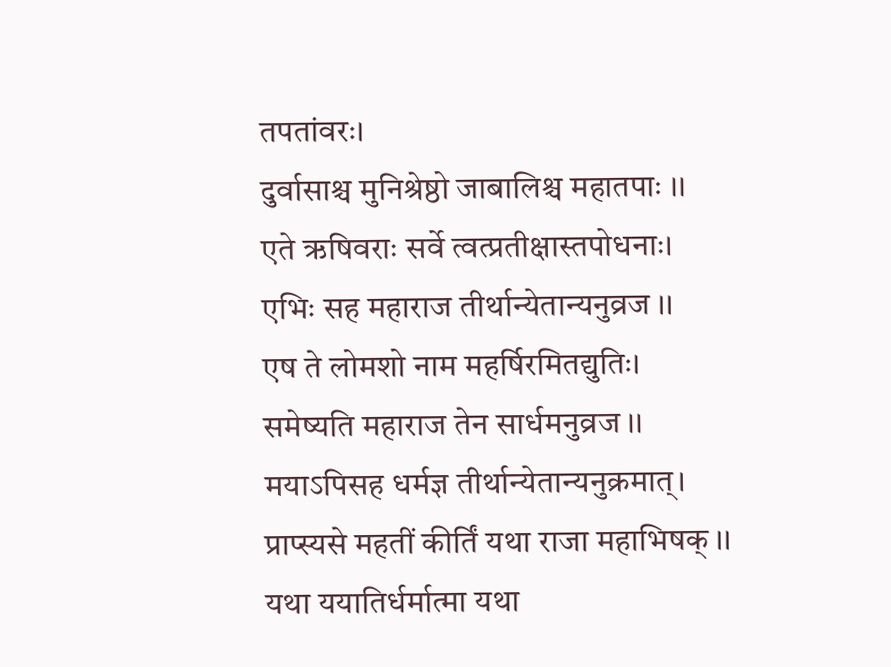तपतांवरः।
दुर्वासाश्च मुनिश्रेष्ठो जाबालिश्च महातपाः ।।
एते ऋषिवराः सर्वे त्वत्प्रतीक्षास्तपोधनाः।
एभिः सह महाराज तीर्थान्येतान्यनुव्रज ।।
एष ते लोमशो नाम महर्षिरमितद्युतिः।
समेष्यति महाराज तेन सार्धमनुव्रज ।।
मयाऽपिसह धर्मज्ञ तीर्थान्येतान्यनुक्रमात्।
प्राप्स्यसे महतीं कीर्तिं यथा राजा महाभिषक् ।।
यथा ययातिर्धर्मात्मा यथा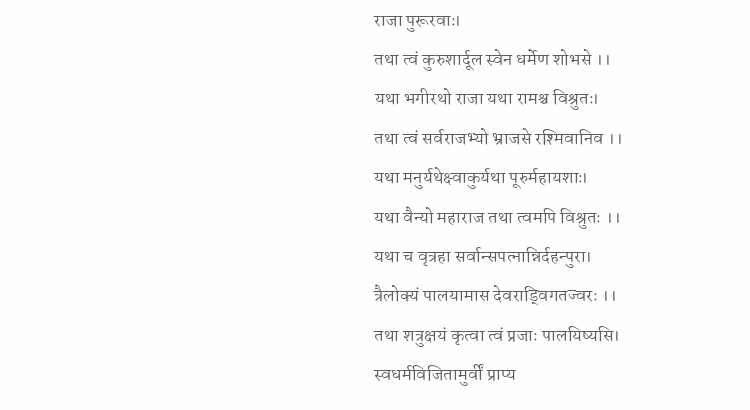राजा पुरूरवाः।
तथा त्वं कुरुशार्दूल स्वेन धर्मेण शोभसे ।।
यथा भगीरथो राजा यथा रामश्च विश्रुतः।
तथा त्वं सर्वराजभ्यो भ्राजसे रश्मिवानिव ।।
यथा मनुर्यथेक्ष्वाकुर्यथा पूरुर्महायशाः।
यथा वैन्यो महाराज तथा त्वमपि विश्रुतः ।।
यथा च वृत्रहा सर्वान्सपत्नान्निर्दहन्पुरा।
त्रैलोक्यं पालयामास देवराड्विगतज्वरः ।।
तथा शत्रुक्षयं कृत्वा त्वं प्रजाः पालयिष्यसि।
स्वधर्मविजितामुर्वीं प्राप्य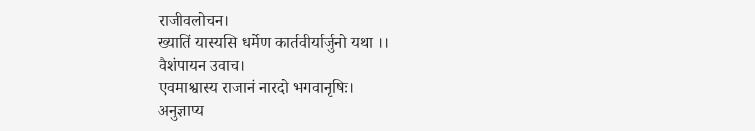राजीवलोचन।
ख्यातिं यास्यसि धर्मेण कार्तवीर्यार्जुनो यथा ।।
वैशंपायन उवाच।
एवमाश्वास्य राजानं नारदो भगवानृषिः।
अनुज्ञाप्य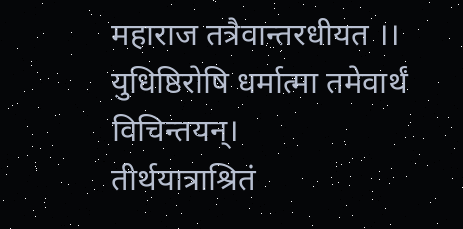महाराज तत्रैवान्तरधीयत ।।
युधिष्ठिरोषि धर्मात्मा तमेवार्थं विचिन्तयन्।
तीर्थयात्राश्रितं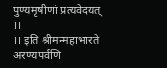पुण्यमृषीणां प्रत्यवेदयत् ।।
।। इति श्रीमन्महाभारते अरण्यपर्वणि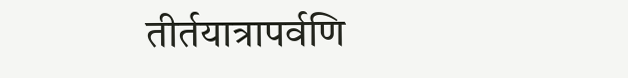तीर्तयात्रापर्वणि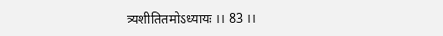त्र्यशीतितमोऽध्यायः ।। 83 ।।